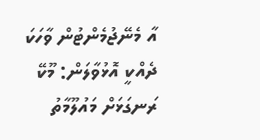އާ މެނޭޖުމެންޓުން ވާހަކަ ދެއްކީ އޮޅުވާލަން: މޫކޭ
ރަނގަޅަށް މައުލޫމާތު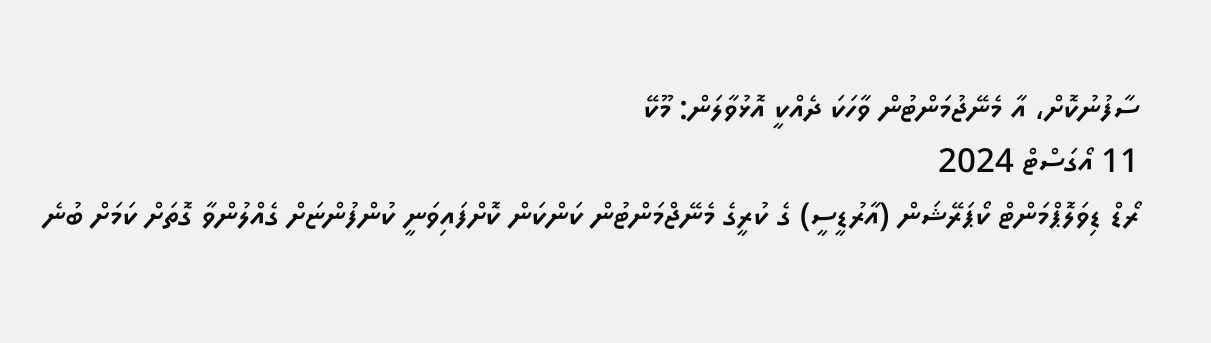ސާފުނުކޮށް، އާ މެނޭޖުމަންޓުން ވާހަކަ ދެއްކީ އޮޅުވާލަން: މޫކޭ
11 އޯގަސްޓް 2024
ރޯޑް ޑިވަލޮޕްމަންޓް ކޯޕަރޭޝަން (އާރުޑީސީ) ގެ ކުރީގެ މެނޭޖްމަންޓުން ކަންކަން ކޮށްފައިވަނީ ކުންފުންޏަށް ގެއްލުންވާ ގޮތަށް ކަމަށް ބުނެ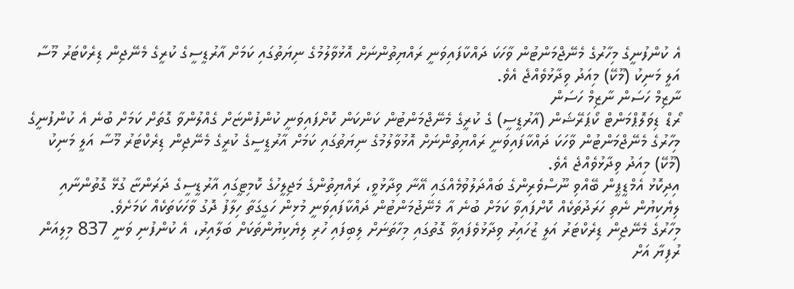އެ ކުންފުނީގެ މިހާރުގެ މެނޭޖްމަންޓުން ވާހަކަ ދައްކާފައިވަނީ ރައްޔިތުންނަށް އޮޅުވާލުމުގެ ނިޔަތުގައި ކަމަށް އާރުޑީސީގެ ކުރީގެ މެނޭޖިން ޑިރެކްޓަރު މޫސާ އަލީ މަނިކު (މޫކޭ) މިއަދު ވިދާޅުވެއްޖެ އެވެ.
ނާޒިމް ހަސަން ނާޒިމް ހަސަން
ރޯޑް ޑިވަލޮޕްމަންޓް ކޯޕަރޭޝަން (އާރުޑީސީ) ގެ ކުރީގެ މެނޭޖްމަންޓުން ކަންކަން ކޮށްފައިވަނީ ކުންފުންޏަށް ގެއްލުންވާ ގޮތަށް ކަމަށް ބުނެ އެ ކުންފުނީގެ މިހާރުގެ މެނޭޖްމަންޓުން ވާހަކަ ދައްކާފައިވަނީ ރައްޔިތުންނަށް އޮޅުވާލުމުގެ ނިޔަތުގައި ކަމަށް އާރުޑީސީގެ ކުރީގެ މެނޭޖިން ޑިރެކްޓަރު މޫސާ އަލީ މަނިކު (މޫކޭ) މިއަދު ވިދާޅުވެއްޖެ އެވެ.
އިދިކޮޅު އެމްޑީޕީން ބޭއްވި ނޫސްވެރިންގެ ބައްދަލުވުމެއްގައި އޭނާ ވިދާޅުވީ، ރައްޔިތުންގެ މަޖިލީހުގެ ކޮމިޓީގައި އާރުޑީސީގެ ދަރަންޏާ ގުޅޭ ގޮތުންނާއި ލިޔެކިޔުން ނެތި ހަރަދުތަކެއް ކޮށްފައިވާ ކަމަށް ބުނެ އާ މެނޭޖުމަންޓުން ދައްކާފައިވަނީ މުޅިން ހަގީގަތާ ހިލާފު ދޮގު ވާހަކަތަކެއް ކަމަށެވެ.
މިހާރުގެ މެނޭޖިން ޑިރެކްޓަރު އަލީ ޒުހައިރު ވިދާޅުވެފައިވާ ގޮތުގައި މިހާތަނަށް ލިބިފައި ހުރި ލިޔެކިޔުންތަކަށް ބަލާއިރު، އެ ކުންފުނި ވަނީ 837 މިލިއަން ރުފިޔާ އަށް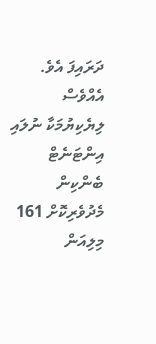ދަރައިފަ އެވެ. އެއްވެސް ލިޔެކިޔުމަކާ ނުލައި އިންޓަނެޓް ބެންކިން މެދުވެރިކޮށް 161 މިލިއަން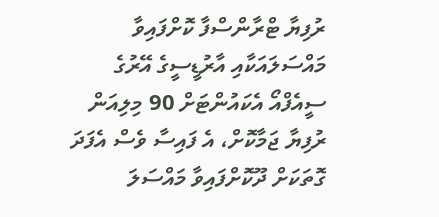ރުފިޔާ ޓްރާންސްފާ ކޮށްފައިވާ މައްސަލައަކާއި އާރުޑީސީގެ އޭރުގެ ސީއެފްއޯ އެކައުންޓަށް 90 މިލިއަން ރުފިޔާ ޖަމާކޮށް، އެ ފައިސާ ވެސް އެފަދަ ގޮތަކަށް ދޫކޮށްފައިވާ މައްސަލަ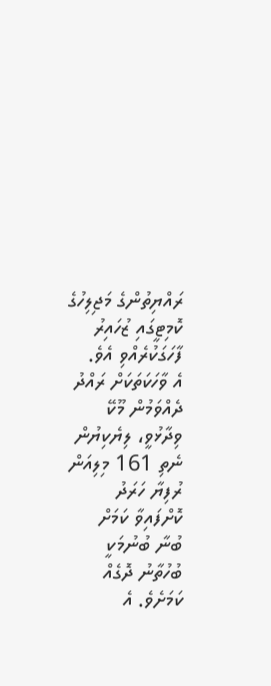ރައްޔިތުންގެ މަޖިލިހުގެ ކޮމިޓީގައި ޒުހައިރު ފާހަގަކުރެއްވި އެވެ.
އެ ވާހަކަތަކަށް ރައްދު ދެއްވަމުން މޫކޭ ވިދާޅުވީ، ލިޔެކިޔުން ނެތި 161 މިލިއަން ރުފިޔާ ހަރަދު ކޮށްފައިވާ ކަމަށް ބުނާ ބުނުމަކީ ބުހުތާނު ދޮގެއް ކަމަށެވެ. އެ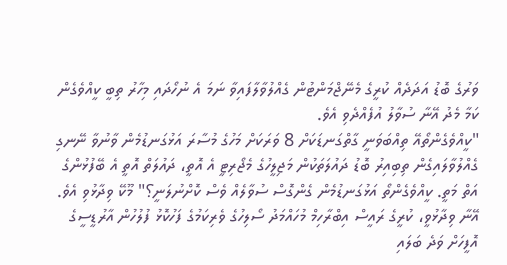ވަރުގެ ބޮޑު އަދަދެއް ކުރީގެ މެނޭޖްމަންޓުން ގެއްލުވާލާފައިވާ ނަމަ އެ ނުހޯދައި މިހާރު ތިބީ ކީއްވެގެން ކަމާ މެދު އޭނާ ސުވާލު އުފެއްދެވި އެވެ.
"ކީއްވެގެންތޯއޭ ތިއްބަވަނީ ގާތްގަނޑަކަށް 8 ވަރަކަށް މަހުގެ މުސާރަ އަޅުގަނޑުމެން ވާނުވާ ނޭނގި ގެއްލުވާލައިގެން ތިބިއިރު ބޮޑު ދައުލަތަކުން މަޖިލީހުގެ މެޖޯރިޓީ އެ އޮތީ، ދައުލަތް އޮތީ އެ ބޭފުޅުންގެ އަތް މަތީ. ކީއްވެގެންތޯ އަޅުގަނޑުމެން ގެންގޮސް ސުވާލެއް ވެސް ކޮށްނުލަނީ؟" މޫކޭ ވިދާޅުވި އެވެ.
އޭނާ ވިދާޅުވީ، ކުރީގެ ރައީސް އިބްރާހިމް މުހައްމަދު ސޯލިހުގެ ވެރިކަމުގެ ފަހުކޮޅު ފުލުހުން އާރުޑީސީގެ އޮފީހަށް ވަދެ ބަލައި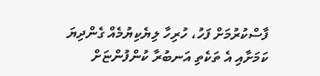ފާސްކުރުމަށް ފަހު، ހުރިހާ ލިޔެކިޔުމެއް ގެންދިޔަ ކަމަށާއި އެ ތަކެތި އަނބުރާ ކުންފުންޏަށް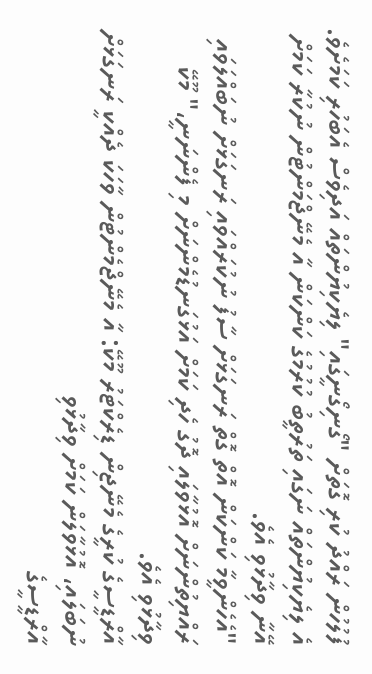ފުލުހުން ރައްދު ކުރި ގޮތަށް "ގޯނިގޯނީގައި" ލިޔެކިޔުންތައް އަދިވެސް އެބަހުރި ކަމަށެވެ. އެ ލިޔެކިޔުންތައް ނަގައި ތަރުތީބު ކުރުމުގެ ކަންކަން އާ މެނޭޖްމަންޓުން ނުކުރާ ކަމަށް އޭނާ ވިދާޅުވި އެވެ.
"އެހެންވީމާ ކަންކަން އޮތް ގޮތް ރަނގަޅަށް ސާފު ނުކުރައްވައި ރަނގަޅަށް ނުބައްލަވައި ރައްޔިތުންނަށް އޮޅުވާލައި ދޮގު ހެދި ކަމަށް އަޅުގަނޑުމެންނަށް މި ފެންނަނީ،" މޫކޭ ވިދާޅުވި އެވެ.
އާރްޑީސީގެ ކުރީގެ މެނޭޖިން ޑިރެކްޓަރު މޫކޭ: އާ މެނޭޖްމެންޓުން ވާހަކަ ދެއްކީ ރަނގަޅަށް ނުބަލައި، އޮޅުވާލަން ކަމަށް ވިދާޅުވި
އާރްޑީސީގެ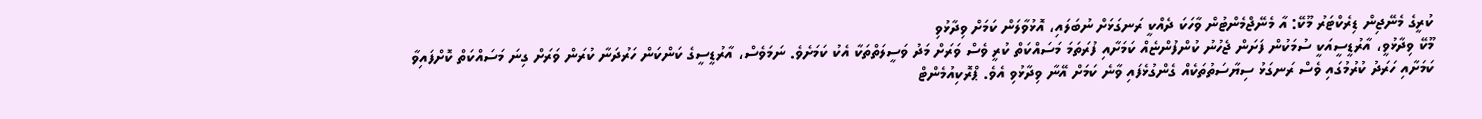ކުރީގެ މެނޭޖިން ޑިރެކްޓަރު މޫކޭ: އާ މެނޭޖްމެންޓުން ވާހަކަ ދެއްކީ ރަނގަޅަށް ނުބަލައި، އޮޅުވާލަން ކަމަށް ވިދާޅުވި
މޫކޭ ވިދާޅުވީ، އާރުޑީސީއަކީ ސުމަކުން ފަށަން ޖެހުނު ކުންފުންޏެއް ކަމަށާއި ފުރަތަމަ މަސައްކަތް ކުރީ ވެސް ވަރަށް މަދު ވަސީލަތްތަކާ އެކު ކަމަށެވެ. ނަމަވެސް، އާރުޑީސީގެ ކަންކަން ހަރުދަނާ ކުރަން ވަރަށް ގިނަ މަސައްކަތް ކޮށްފައިވާ ކަމަށާއި ހަރަދު ކުރުމުގައި ވެސް ރަނގަޅު ސިޔާސަތުތަކެއް ގެންގުޅެފައި ވާނެ ކަމަށް އޭނާ ވިދާޅުވި އެވެ. ޕްރޮކިއުމެންޓް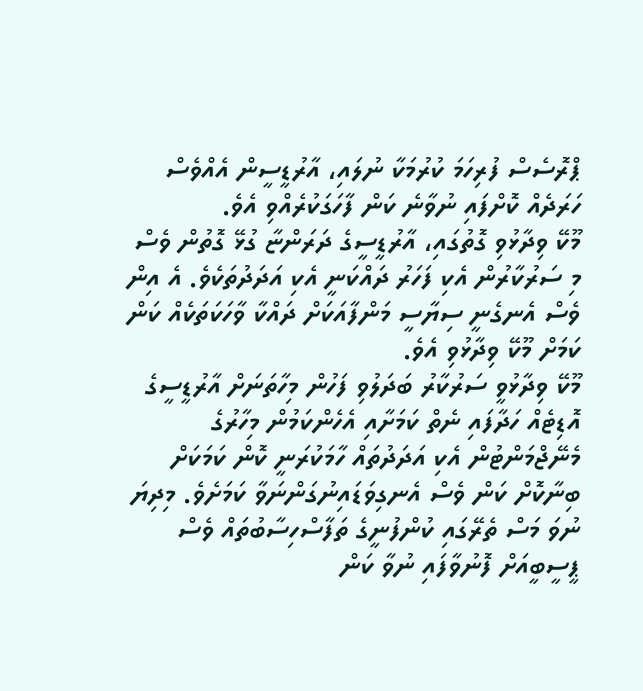ޕްރޮސެސް ފުރިހަމަ ކުރުމަކާ ނުލައި، އާރުޑީސީން އެއްވެސް ހަރަދެއް ކޮށްފައި ނުވާނެ ކަން ފާހަގަކުރެއްވި އެވެ.
މޫކޭ ވިދާޅުވި ގޮތުގައި، އާރުޑީސީގެ ދަރަންޏާ ގުޅޭ ގޮތުން ވެސް މި ސަރުކާރުން އެކި ފަހަރު ދައްކަނީ އެކި އަދަދުތަކެވެ. އެ އިން ވެސް އެނގެނީ ސިޔާސީ މަންފާއަކަށް ދައްކާ ވާހަކަތަކެއް ކަން ކަމަށް މޫކޭ ވިދާޅުވި އެވެ.
މޫކޭ ވިދާޅުވީ ސަރުކާރު ބަދަލުވި ފަހުން މިހާތަނަށް އާރުޑީސީގެ އޮޑިޓެއް ހަދާފައި ނެތް ކަމަށާއި އެހެންކަމުން މިހާރުގެ މެނޭޖްމަންޓުން އެކި އަދަދުތައް ހާމަކުރަނީ ކޮން ކަމަކަށް ބިނާކޮށް ކަން ވެސް އެނގިވަޑައިނުގަންނަވާ ކަމަށެވެ. މިދިޔަ ނުވަ މަސް ތެރޭގައި ކުންފުނީގެ ތަފާސްހިސާބުތައް ވެސް ޕީސީބީއަށް ފޮނުވާފައި ނުވާ ކަން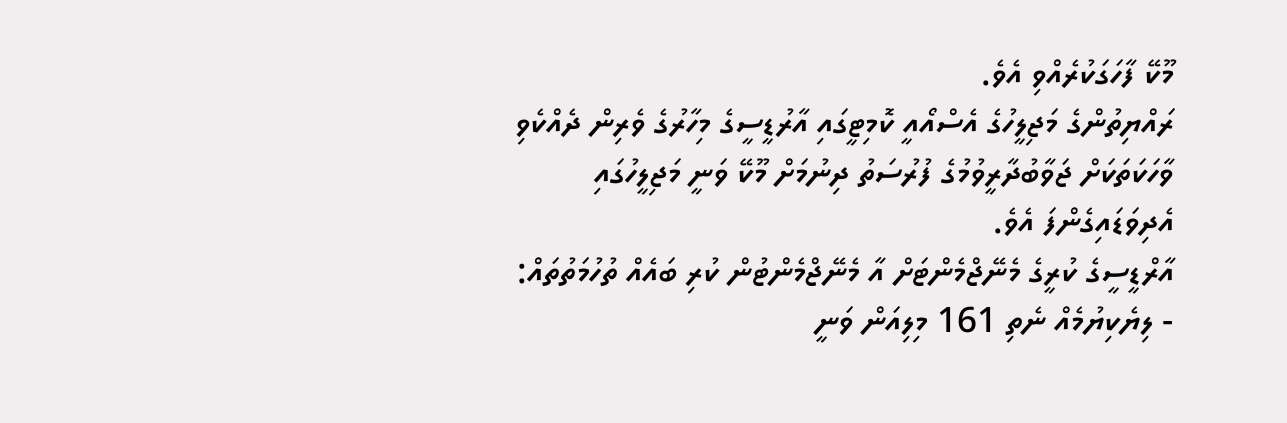މޫކޭ ފާހަގަކުރެއްވި އެވެ.
ރައްޔިތުންގެ މަޖިލީހުގެ އެސްއޯއީ ކޮމިޓީގައި އާރުޑީސީގެ މިހާރުގެ ވެރިން ދެއްކެވި ވާހަކަތަކަށް ޖަވާބުދާރީވުމުގެ ފުރުސަތު ދިނުމަށް މޫކޭ ވަނީ މަޖިލީހުގައި އެދިވަޑައިގެންފަ އެވެ.
އާރްޑީސީގެ ކުރީގެ މެނޭޖްމެންޓަށް އާ މެނޭޖްމެންޓުން ކުރި ބައެއް ތުހުމަތުތައް:
- ލިޔެކިޔުމެއް ނެތި 161 މިލިއަން ވަނީ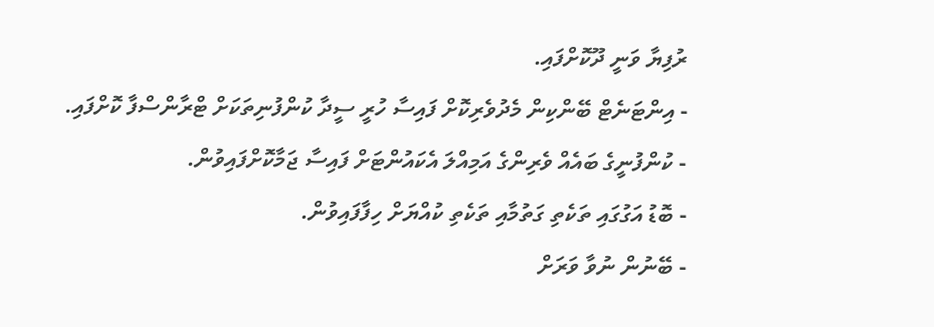ރުފިޔާ ވަނީ ދޫކޮށްފައި.
- އިންޓަނެޓް ބޭންކިން މެދުވެރިކޮށް ފައިސާ ހުރީ ސީދާ ކުންފުނިތަކަށް ޓްރާންސްފާ ކޮށްފައި.
- ކުންފުނީގެ ބައެއް ވެރިންގެ އަމިއްލަ އެކައުންޓަށް ފައިސާ ޖަމާކޮށްފައިވުން.
- ބޮޑު އަގުގައި ތަކެތި ގަތުމާއި ތަކެތި ކުއްޔަށް ހިފާފައިވުން.
- ބޭނުން ނުވާ ވަރަށް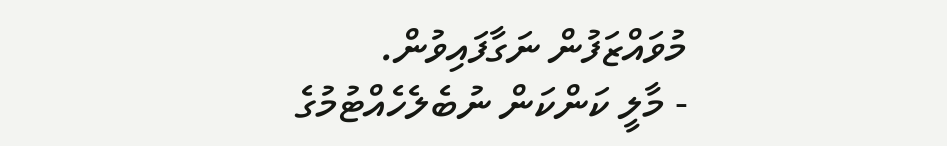މުވައްޒަފުން ނަގާފައިވުން.
- މާލީ ކަންކަން ނުބެލެހެއްޓުމުގެ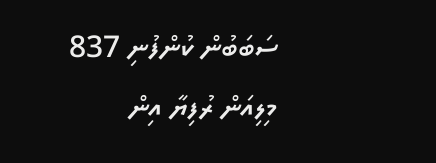ސަބަބުން ކުންފުނި 837 މިލިއަން ރުފިޔާ އިން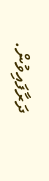ދަރާފައިވުން.